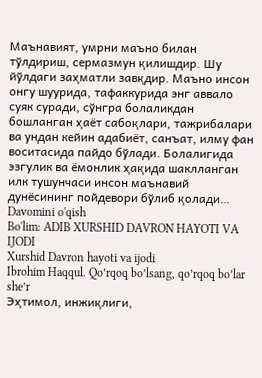Маънавият, умрни маъно билан тўлдириш, сермазмун қилишдир. Шу йўлдаги заҳматли завқдир. Маъно инсон онгу шуурида, тафаккурида энг аввало суяк суради, сўнгра болаликдан бошланган ҳаёт сабоқлари, тажрибалари ва ундан кейин адабиёт, санъат, илму фан воситасида пайдо бўлади. Болалигида эзгулик ва ёмонлик ҳақида шаклланган илк тушунчаси инсон маънавий дунёсининг пойдевори бўлиб қолади… Davomini o'qish
Bo'lim: ADIB XURSHID DAVRON HAYOTI VA IJODI
Xurshid Davron hayoti va ijodi
Ibrohim Haqqul. Qo’rqoq bo’lsang, qo’rqoq bo’lar she’r
Эҳтимол, инжиқлиги,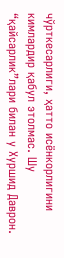чўрткесарлиги, ҳатто исёнкорлигини кимлардир қабул этолмас. Шу “қайсарлик”лари билан у Хуршид Даврон.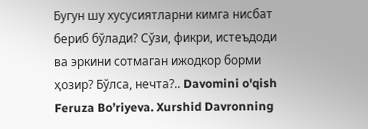Бугун шу хусусиятларни кимга нисбат бериб бўлади? Сўзи, фикри, истеъдоди ва эркини сотмаган ижодкор борми ҳозир? Бўлса, нечта?.. Davomini o'qish
Feruza Bo’riyeva. Xurshid Davronning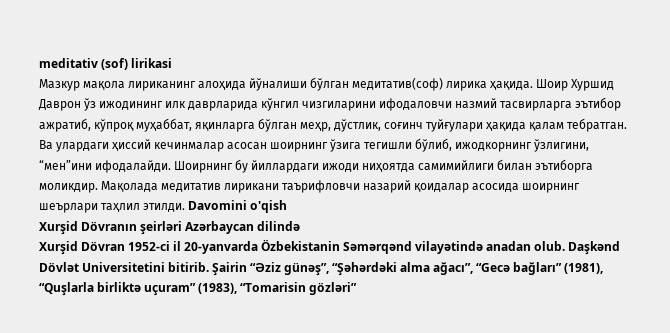meditativ (sof) lirikasi
Мазкур мақола лириканинг алоҳида йўналиши бўлган медитатив(соф) лирика ҳақида. Шоир Хуршид Даврон ўз ижодининг илк даврларида кўнгил чизгиларини ифодаловчи назмий тасвирларга эътибор ажратиб, кўпроқ муҳаббат, яқинларга бўлган меҳр, дўстлик, соғинч туйғулари ҳақида қалам тебратган. Ва улардаги ҳиссий кечинмалар асосан шоирнинг ўзига тегишли бўлиб, ижодкорнинг ўзлигини, “мен”ини ифодалайди. Шоирнинг бу йиллардаги ижоди ниҳоятда самимийлиги билан эътиборга моликдир. Мақолада медитатив лирикани таърифловчи назарий қоидалар асосида шоирнинг шеърлари таҳлил этилди. Davomini o'qish
Xurşid Dövranın şeirləri Azərbaycan dilində
Xurşid Dövran 1952-ci il 20-yanvarda Özbekistanin Səmərqənd vilayətində anadan olub. Daşkənd Dövlət Universitetini bitirib. Şairin “Əziz günəş”, “Şəhərdəki alma ağacı”, “Gecə bağları” (1981), “Quşlarla birliktə uçuram” (1983), “Tomarisin gözləri”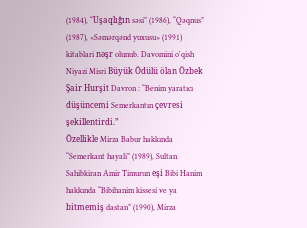(1984), “Uşaqlığın səsi” (1986), “Qəqnus” (1987), «Səmərqənd yuxusu» (1991) kitablari nəşr olunub. Davomini o'qish
Niyazi Misri Büyük Ödülü ölan Özbek Şair Hurşit Davron : “Benim yaratıcı düşüncemi Semerkantın çevresi şekillentirdi.”
Özellikle Mirza Babur hakkında “Semerkant hayali” (1989), Sultan Sahibkiran Amir Timurun eşi Bibi Hanim hakkında “Bibihanim kissesi ve ya bitmemiş dastan” (1990), Mirza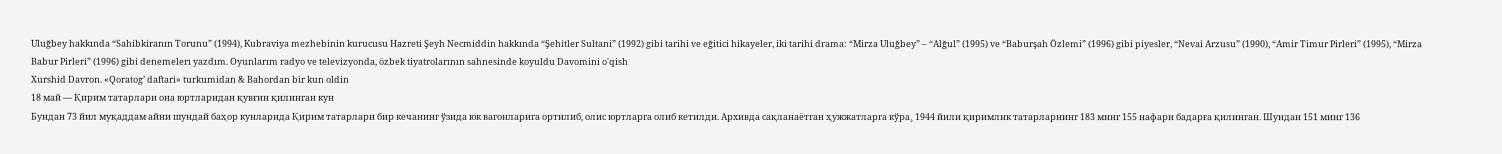Uluğbey hakkında “Sahibkiranın Torunu” (1994), Kubraviya mezhebinin kurucusu Hazreti Şeyh Necmiddin hakkında “Şehitler Sultani” (1992) gibi tarihi ve eğitici hikayeler, iki tarihi drama: “Mirza Uluğbey” – “Alğul” (1995) ve “Baburşah Özlemi” (1996) gibi piyesler, “Nevai Arzusu” (1990), “Amir Timur Pirleri” (1995), “Mirza Babur Pirleri” (1996) gibi denemelerı yazdım. Oyunlarım radyo ve televizyonda, özbek tiyatrolarının sahnesinde koyuldu Davomini o'qish
Xurshid Davron. «Qoratog’ daftari» turkumidan & Bahordan bir kun oldin
18 май — Қирим татарлари она юртларидан қувғин қилинган кун
Бундан 73 йил муқаддам айни шундай баҳор кунларида Қирим татарлари бир кечанинг ўзида юк вагонларига ортилиб, олис юртларга олиб кетилди. Aрхивда сақланаëтган ҳужжатларга кўра¸ 1944 йили қиримлик татарларнинг 183 минг 155 нафари бадарға қилинган. Шундан 151 минг 136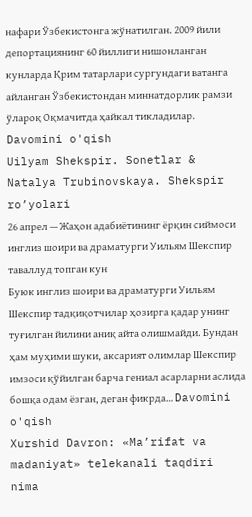нафари Ўзбекистонга жўнатилган. 2009 йили депортациянинг 60 йиллиги нишонланган кунларда Қрим татарлари сургундаги ватанга айланган Ўзбекистондан миннатдорлик рамзи ўлароқ Оқмачитда ҳайкал тикладилар. Davomini o'qish
Uilyam Shekspir. Sonetlar & Natalya Trubinovskaya. Shekspir ro’yolari
26 апрел — Жаҳон адабиётининг ёрқин сиймоси инглиз шоири ва драматурги Уильям Шекспир таваллуд топган кун
Буюк инглиз шоири ва драматурги Уильям Шекспир тадқиқотчилар ҳозирга қадар унинг туғилган йилини аниқ айта олишмайди. Бундан ҳам муҳими шуки, аксарият олимлар Шекспир имзоси қўйилган барча гениал асарларни аслида бошқа одам ёзган, деган фикрда… Davomini o'qish
Xurshid Davron: «Ma’rifat va madaniyat» telekanali taqdiri nima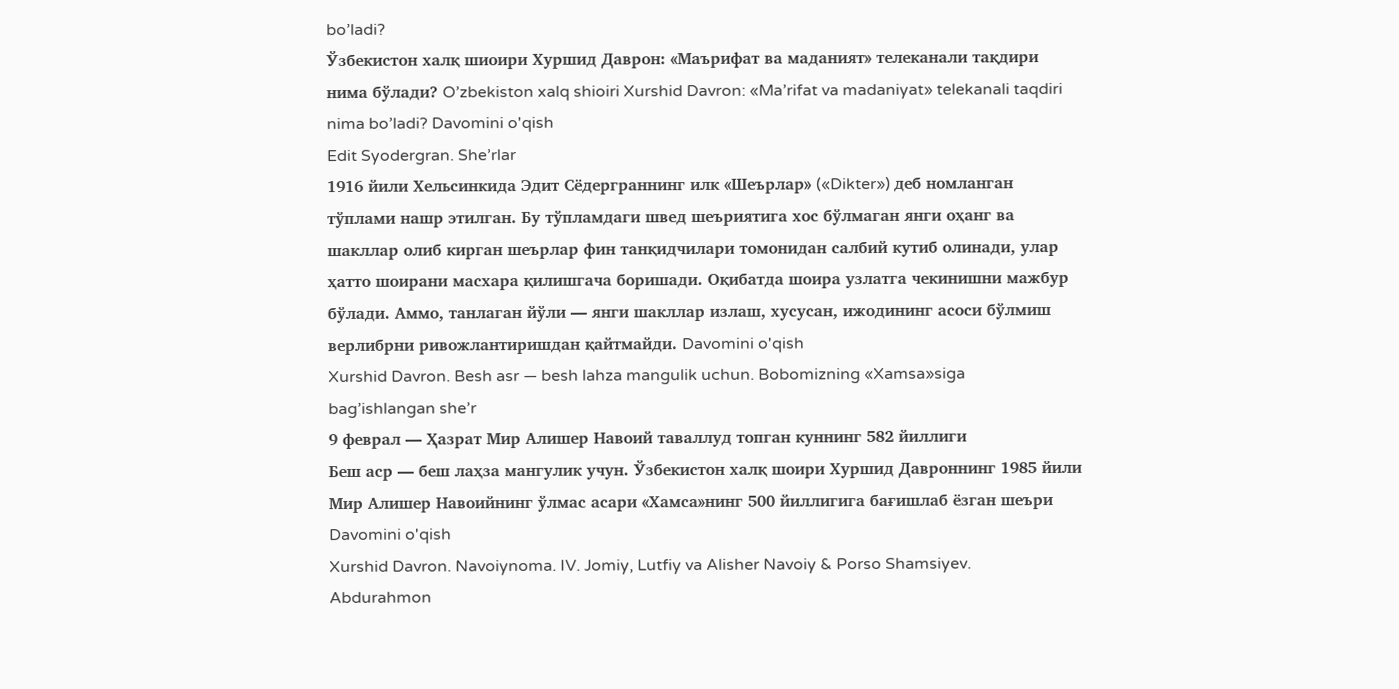bo’ladi?
Ўзбекистон халқ шиоири Хуршид Даврон: «Маърифат ва маданият» телеканали тақдири нима бўлади? O’zbekiston xalq shioiri Xurshid Davron: «Ma’rifat va madaniyat» telekanali taqdiri nima bo’ladi? Davomini o'qish
Edit Syodergran. She’rlar
1916 йили Хельсинкида Эдит Сёдерграннинг илк «Шеърлар» («Dikter») деб номланган тўплами нашр этилган. Бу тўпламдаги швед шеъриятига хос бўлмаган янги оҳанг ва шакллар олиб кирган шеърлар фин танқидчилари томонидан салбий кутиб олинади, улар ҳатто шоирани масхара қилишгача боришади. Оқибатда шоира узлатга чекинишни мажбур бўлади. Аммо, танлаган йўли — янги шакллар излаш, хусусан, ижодининг асоси бўлмиш верлибрни ривожлантиришдан қайтмайди. Davomini o'qish
Xurshid Davron. Besh asr — besh lahza mangulik uchun. Bobomizning «Xamsa»siga bag’ishlangan she’r
9 феврал — Ҳазрат Мир Алишер Навоий таваллуд топган куннинг 582 йиллиги
Беш аср — беш лаҳза мангулик учун. Ўзбекистон халқ шоири Хуршид Давроннинг 1985 йили Мир Алишер Навоийнинг ўлмас асари «Хамса»нинг 500 йиллигига бағишлаб ёзган шеъри Davomini o'qish
Xurshid Davron. Navoiynoma. IV. Jomiy, Lutfiy va Alisher Navoiy & Porso Shamsiyev. Abdurahmon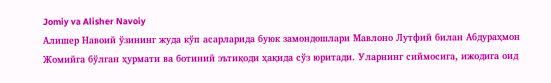Jomiy va Alisher Navoiy
Алишер Навоий ўзининг жуда кўп асарларида буюк замондошлари Мавлоно Лутфий билан Абдураҳмон Жомийга бўлган ҳурмати ва ботиний эътиқоди ҳақида сўз юритади. Уларнинг сиймосига, ижодига оид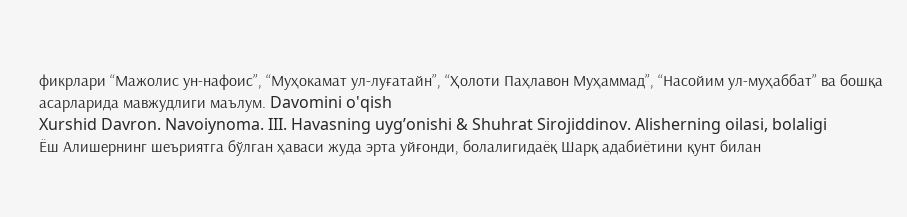фикрлари “Мажолис ун-нафоис”, “Муҳокамат ул-луғатайн”, “Ҳолоти Паҳлавон Муҳаммад”, “Насойим ул-муҳаббат” ва бошқа асарларида мавжудлиги маълум. Davomini o'qish
Xurshid Davron. Navoiynoma. III. Havasning uyg’onishi & Shuhrat Sirojiddinov. Alisherning oilasi, bolaligi
Ёш Алишернинг шеъриятга бўлган ҳаваси жуда эрта уйғонди, болалигидаёқ Шарқ адабиётини қунт билан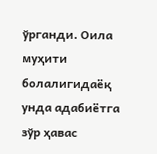ўрганди. Оила муҳити болалигидаёқ унда адабиётга зўр ҳавас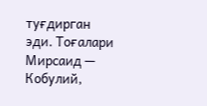туғдирган эди. Тоғалари Мирсаид — Кобулий,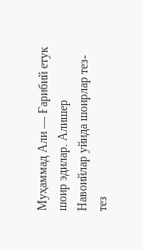Муҳаммад Али — Ғарибий етук шоир эдилар. Алишер Навоийлар уйида шоирлар тез-тез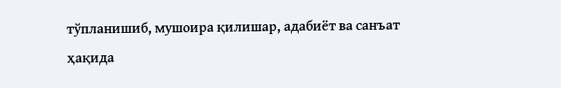тўпланишиб, мушоира қилишар, адабиёт ва санъат ҳақида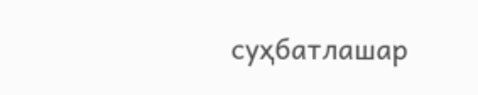суҳбатлашар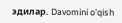эдилар. Davomini o'qish